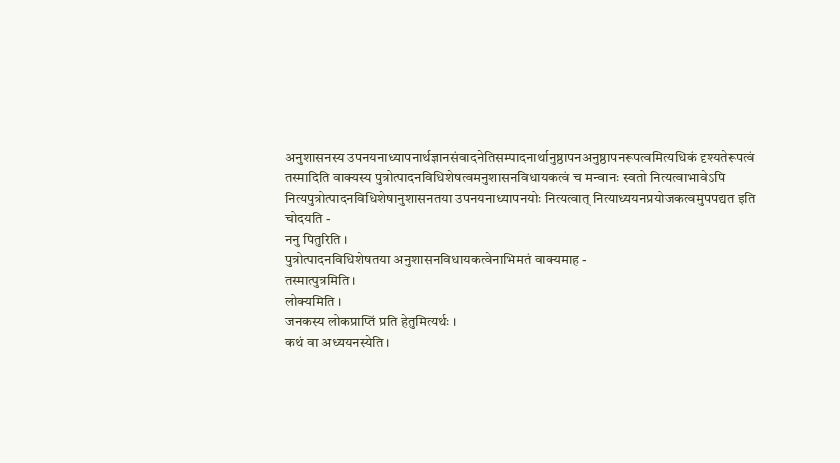अनुशासनस्य उपनयनाध्यापनार्थज्ञानसंवादनेतिसम्पादनार्थानुष्ठापनअनुष्ठापनरूपत्वमित्यधिकं दृश्यतेरूपत्वं तस्मादिति वाक्यस्य पुत्रोत्पादनविधिशेषत्वमनुशासनविधायकत्वं च मन्वानः स्वतो नित्यत्वाभावेऽपि नित्यपुत्रोत्पादनविधिशेषानुशासनतया उपनयनाध्यापनयोः नित्यत्वात् नित्याध्ययनप्रयोजकत्वमुपपद्यत इति चोदयति -
ननु पितुरिति ।
पुत्रोत्पादनविधिशेषतया अनुशासनविधायकत्वेनाभिमतं वाक्यमाह -
तस्मात्पुत्रमिति ।
लोक्यमिति ।
जनकस्य लोकप्राप्तिं प्रति हेतुमित्यर्थः ।
कथं वा अध्ययनस्येति ।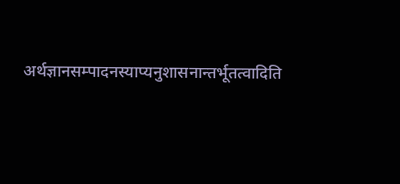अर्थज्ञानसम्पादनस्याप्यनुशासनान्तर्भूतत्वादिति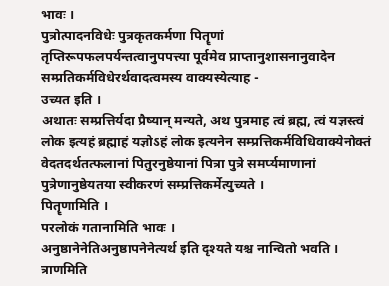भावः ।
पुत्रोत्पादनविधेः पुत्रकृतकर्मणा पितॄणां तृप्तिरूपफलपर्यन्तत्वानुपपत्त्या पूर्वमेव प्राप्तानुशासनानुवादेन सम्प्रतिकर्मविधेरर्थवादत्वमस्य वाक्यस्येत्याह -
उच्यत इति ।
अथातः सम्प्रत्तिर्यदा प्रैष्यान् मन्यते, अथ पुत्रमाह त्वं ब्रह्म, त्वं यज्ञस्त्वं लोक इत्यहं ब्रह्माहं यज्ञोऽहं लोक इत्यनेन सम्प्रत्तिकर्मविधिवाक्येनोक्तं वेदतदर्थतत्फलानां पितुरनुष्ठेयानां पित्रा पुत्रे समर्प्यमाणानां पुत्रेणानुष्ठेयतया स्वीकरणं सम्प्रत्तिकर्मेत्युच्यते ।
पितॄणामिति ।
परलोकं गतानामिति भावः ।
अनुष्ठानेनेतिअनुष्ठापनेनेत्यर्थ इति दृश्यते यश्च नान्वितो भवति ।
त्राणमिति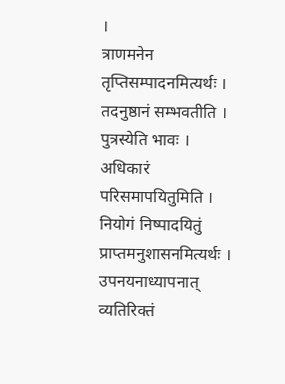।
त्राणमनेन तृप्तिसम्पादनमित्यर्थः ।
तदनुष्ठानं सम्भवतीति ।
पुत्रस्येति भावः ।
अधिकारं परिसमापयितुमिति ।
नियोगं निष्पादयितुं प्राप्तमनुशासनमित्यर्थः । उपनयनाध्यापनात् व्यतिरिक्तं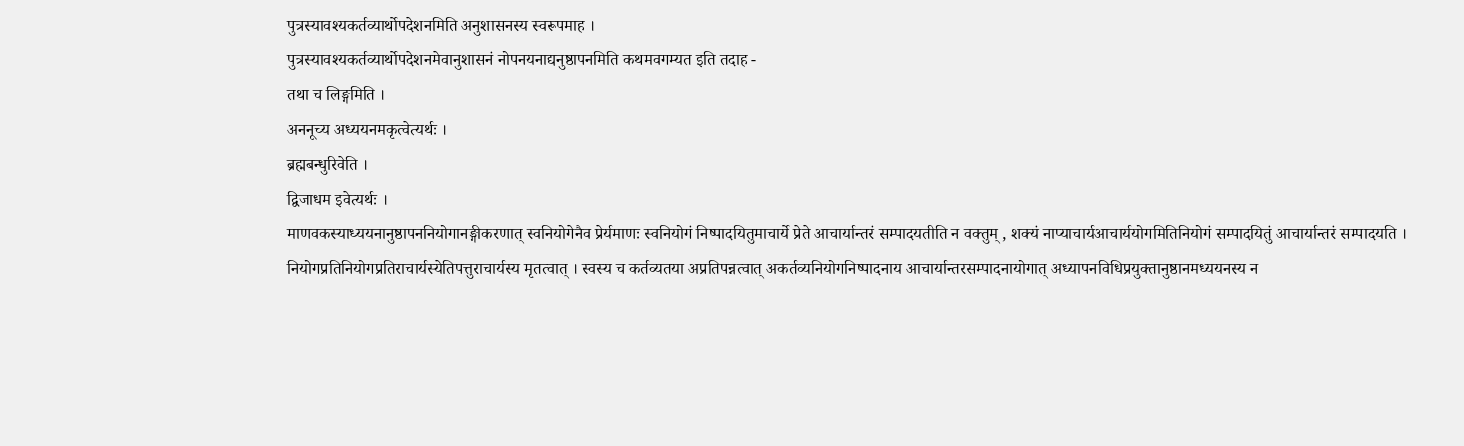पुत्रस्यावश्यकर्तव्यार्थोपदेशनमिति अनुशासनस्य स्वरूपमाह ।
पुत्रस्यावश्यकर्तव्यार्थोपदेशनमेवानुशासनं नोपनयनाद्यनुष्ठापनमिति कथमवगम्यत इति तदाह -
तथा च लिङ्गमिति ।
अननूच्य अध्ययनमकृत्वेत्यर्थः ।
ब्रह्मबन्धुरिवेति ।
द्विजाधम इवेत्यर्थः ।
माणवकस्याध्ययनानुष्ठापननियोगानङ्गीकरणात् स्वनियोगेनैव प्रेर्यमाणः स्वनियोगं निष्पादयितुमाचार्ये प्रेते आचार्यान्तरं सम्पादयतीति न वक्तुम् , शक्यं नाप्याचार्यआचार्ययोगमितिनियोगं सम्पादयितुं आचार्यान्तरं सम्पादयति । नियोगप्रतिनियोगप्रतिराचार्यस्येतिपत्तुराचार्यस्य मृतत्वात् । स्वस्य च कर्तव्यतया अप्रतिपन्नत्वात् अकर्तव्यनियोगनिष्पादनाय आचार्यान्तरसम्पादनायोगात् अध्यापनविधिप्रयुक्तानुष्ठानमध्ययनस्य न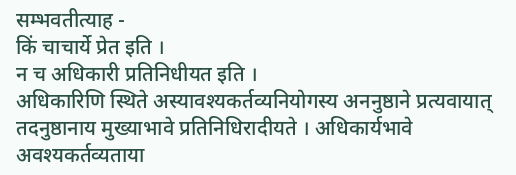सम्भवतीत्याह -
किं चाचार्ये प्रेत इति ।
न च अधिकारी प्रतिनिधीयत इति ।
अधिकारिणि स्थिते अस्यावश्यकर्तव्यनियोगस्य अननुष्ठाने प्रत्यवायात् तदनुष्ठानाय मुख्याभावे प्रतिनिधिरादीयते । अधिकार्यभावे अवश्यकर्तव्यताया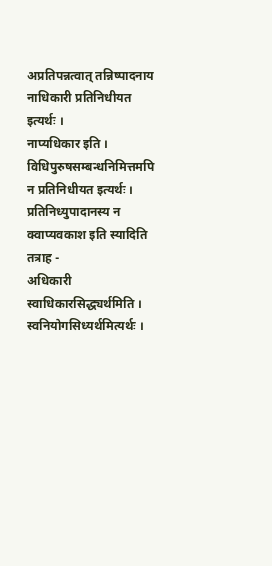अप्रतिपन्नत्वात् तन्निष्पादनाय नाधिकारी प्रतिनिधीयत इत्यर्थः ।
नाप्यधिकार इति ।
विधिपुरुषसम्बन्धनिमित्तमपि न प्रतिनिधीयत इत्यर्थः ।
प्रतिनिध्युपादानस्य न क्वाप्यवकाश इति स्यादिति तत्राह -
अधिकारी स्वाधिकारसिद्ध्यर्थमिति ।
स्वनियोगसिध्यर्थमित्यर्थः ।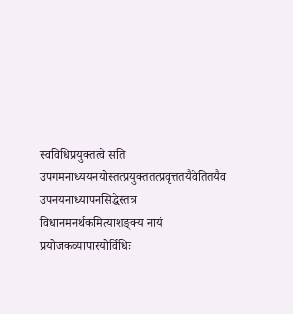स्वविधिप्रयुक्तत्वे सति उपगमनाध्ययनयोस्तत्प्रयुक्ततत्प्रवृत्ततयैवेतितयैव उपनयनाध्यापनसिद्धेस्तत्र विधानमनर्थकमित्याशङ्क्य नायं प्रयोजकव्यापारयोर्विधिः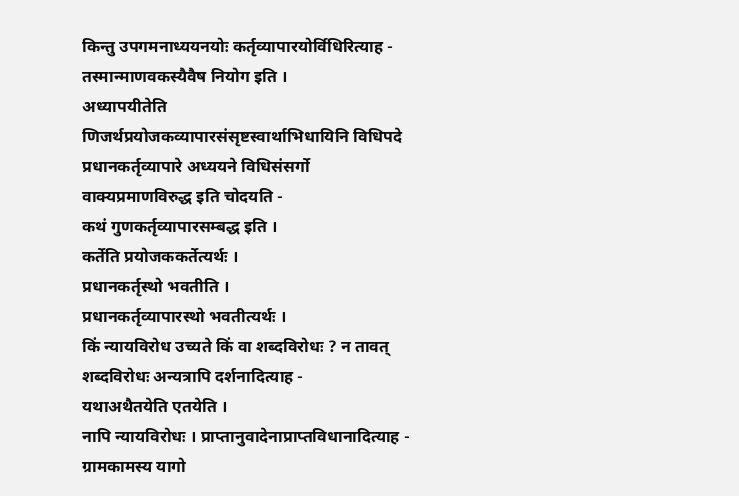किन्तु उपगमनाध्ययनयोः कर्तृव्यापारयोर्विधिरित्याह -
तस्मान्माणवकस्यैवैष नियोग इति ।
अध्यापयीतेति णिजर्थप्रयोजकव्यापारसंसृष्टस्वार्थाभिधायिनि विधिपदे प्रधानकर्तृव्यापारे अध्ययने विधिसंसर्गो वाक्यप्रमाणविरुद्ध इति चोदयति -
कथं गुणकर्तृव्यापारसम्बद्ध इति ।
कर्तेति प्रयोजककर्तेत्यर्थः ।
प्रधानकर्तृस्थो भवतीति ।
प्रधानकर्तृव्यापारस्थो भवतीत्यर्थः ।
किं न्यायविरोध उच्यते किं वा शब्दविरोधः ? न तावत् शब्दविरोधः अन्यत्रापि दर्शनादित्याह -
यथाअथैतयेति एतयेति ।
नापि न्यायविरोधः । प्राप्तानुवादेनाप्राप्तविधानादित्याह -
ग्रामकामस्य यागो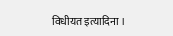विधीयत इत्यादिना ।